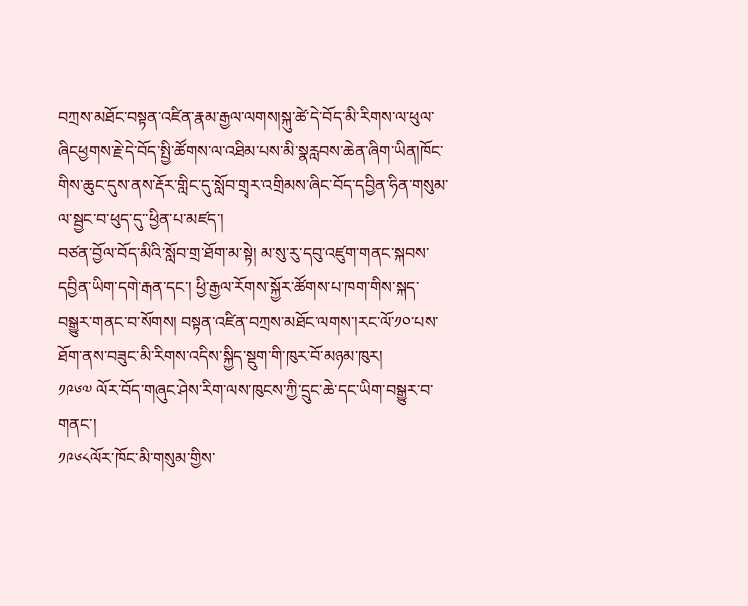བཀྲས་མཐོང་བསྟན་འཛིན་རྣམ་རྒྱལ་ལགས།སྐུ་ཚེ་དེ་བོད་མི་རིགས་ལ་ཕུལ་ཞིངཕྱགས་རྗེ་དེ་བོད་སྤྱི་ཚོགས་ལ་འཐིམ་པས་མི་སྣརླབས་ཆེན་ཞིག་ཡིན།ཁོང་གིས་ཆུང་དུས་ནས་རྡོར་གླིང་དུ་སློབ་གྲྭར་འགྲིམས་ཞིང་བོད་དབྱིན་ཧིན་གསུམ་ལ་སྦྱང་བ་ཕུད་དུ་་ཕྱིན་པ་མཛད་།
བཙན་བྱོལ་བོད་མིའི་སློབ་གྲ་ཐོག་མ་སྟེ། མ་སུ་རུ་དབུ་འཛུག་གནང་སྐབས་དབྱིན་ཡིག་དགེ་རྒན་དང་། ཕྱི་རྒྱལ་རོགས་སྐྱོར་ཚོགས་པ་ཁག་གིས་སྐད་བསྒྱུར་གནང་བ་སོགས། བསྟན་འཛིན་བཀྲས་མཐོང་ལགས་།རང་ལོ་༡༠་པས་ཐོག་ནས་བཟུང་མི་རིགས་འདིས་སྐྱིད་སྡུག་གི་ཁུར་བོ་མཉམ་ཁུར།
༡༩༦༧ ལོར་བོད་གཞུང་ཤེས་རིག་ལས་ཁུངས་ཀྱི་དྲུང་ཆེ་དང་ཡིག་བསྒྱུར་བ་གནང་།
༡༩༦༨ལོར་ཁོང་མི་གསུམ་གྱིས་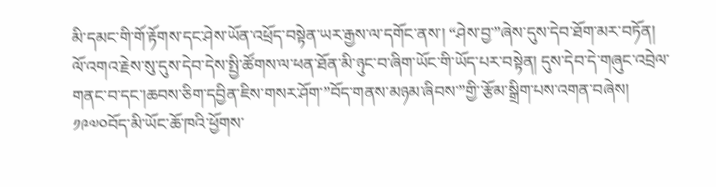མི་དམང་གི་གོ་རྟོགས་དང་ཤེས་ཡོན་འཕྲོད་བསྟེན་ཡར་རྒྱས་ལ་དགོང་ནས་། “ཤེས་བྱ་”ཞེས་དུས་དེབ་ཐོག་མར་བཏོན།
ལོ་འགའ་རྗེས་སུ་དུས་དེབ་དེས་སྤྱི་ཚོགས་ལ་ཕན་ཐོན་མི་ཉུང་བ་ཞིག་ཡོང་གི་ཡོད་པར་བསྟེན། དུས་དེབ་དེ་གཞུང་འབྲེལ་གནང་བ་དང་།ཆབས་ཅིག་དབྱིན་ཇིས་གསར་ཤོག་”བོད་གནས་མཉམ་ཞིབས་”གྱི་་རྩོམ་སྒྲིག་པས་འགན་བཞེས།
༡༩༧༠བོད་མི་ཡོང་ཆོ་ཁའི་ཕྱོགས་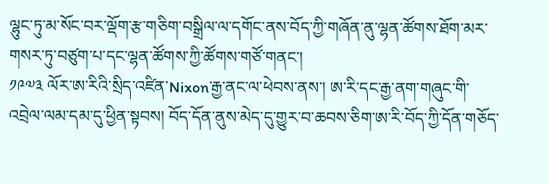ལྷུང་ཏུ་མ་སོང་བར་ལྡོག་རྩ་གཅིག་བསྒྲིལ་ལ་དགོང་ནས་བོད་ཀྱི་གཞོན་ནུ་ལྷན་ཚོགས་ཐོག་མར་གསར་ཏུ་བཙུག་པ་དང་ལྷན་ཚོགས་ཀྱི་ཚོགས་གཙོ་གནང་།
༡༩༧༣ ལོར་ཨ་རིའི་སྲིད་འཛིན་Nixon་རྒྱ་ནང་ལ་ཕེབས་ནས་། ཨ་རི་དང་རྒྱ་ནག་གཞུང་གི་འབྲེལ་ལམ་དམ་དུ་ཕྱིན་སྟབས། བོད་དོན་ནུས་མེད་དུ་གྱུར་བ་ཆབས་ཅིག་ཨ་རི་བོད་ཀྱི་དོན་གཅོད་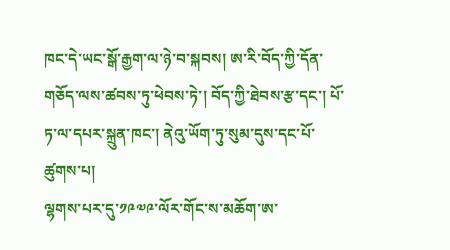ཁང་དེ་ཡང་སྒོ་རྒྱག་ལ་ཉེ་བ་སྐབས། ཨ་རི་བོད་ཀྱི་དོན་གཅོད་ལས་ཚབས་ཏུ་ཕེབས་ཏེ་། བོད་ཀྱི་ཐེབས་རྩ་དང་། པོ་ཏ་ལ་དཔར་སྐྲུན་ཁང་། ནེའུ་ཡོག་ཏུ་སུམ་དུས་དང་པོ་ཚུགས་པ།
ལྷགས་པར་དུ་༡༩༧༩་ལོར་གོང་ས་མཆོག་ཨ་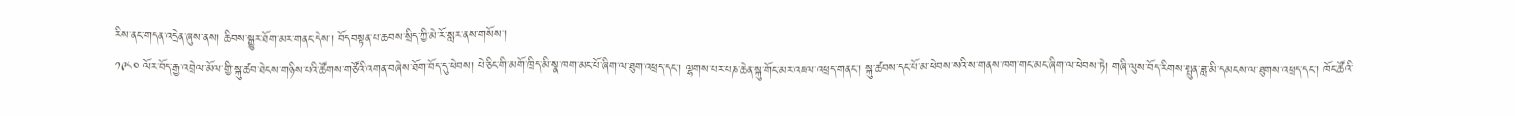རིས་ནང་གདན་འདྲེན་ཞུས་ནས། ཆིབས་སྒྱུར་ཐོག་མར་གནང་དེས་། བོདབསྟན་པ་ཆབས་སྲིད་ཀྱི་མེ་རོ་སླར་ནས་གསོས་།
༡༩༨༠ ལོར་བོད་རྒྱ་འབྲེལ་མོལ་གྱི་སྐུ་ཚབ་ཐེངས་གཉིས་པའི་ཚོགས་གཙོའི་འགན་བཞེས་ཐོག་བོད་དུ་ཕེབས། པེ་ཅིང་གི་མགོ་ཁྲིད་མི་སྣ་ཁག་མང་པོ་ཞིག་ལ་ཐུག་འཕྲད་དང་། ལྷགས་པར་པཎ་ཆེན་སྐུ་གོང་མར་འཇལ་འཕྲད་གནང་། སྐུ་ཚབས་དང་པོ་མ་ཕེབས་སའི་ས་གནས་ཁག་གང་མང་ཞིག་ལ་ཕེབས་ཏེ། གཞི་ལུས་བོད་རིགས་སྤུན་ཟླ་མི་དམངས་ལ་ཐུགས་འཕྲད་དང་། ཁོང་ཚོའི་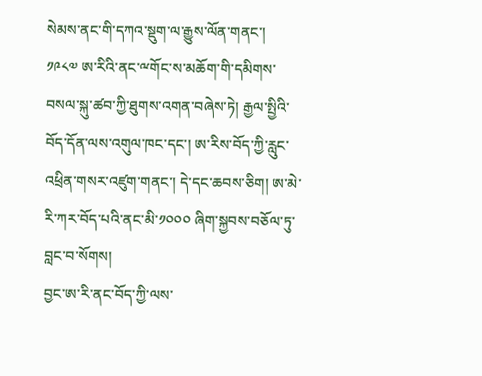སེམས་ནང་གི་དཀའ་སྡུག་ལ་རྒྱུས་ལོན་གནང་།
༡༩༨༧ ཨ་རིའི་ནང་ྋགོང་ས་མཆོག་གི་དམིགས་བསལ་སྐུ་ཚབ་ཀྱི་ཐུགས་འགན་བཞེས་ཏེ། རྒྱལ་སྤྱིའི་བོད་དོན་ལས་འགུལ་ཁང་དང་། ཨ་རིས་བོད་ཀྱི་རླུང་འཕྲིན་གསར་འཛུག་གནང་། དེ་དང་ཆབས་ཅིག། ཨ་མེ་རི་ཀར་བོད་པའི་ནང་མི་༡༠༠༠ ཞིག་སྐྱབས་བཅོལ་ཏུ་བླང་བ་སོགས།
བྱང་ཨ་རི་ནང་བོད་ཀྱི་ལས་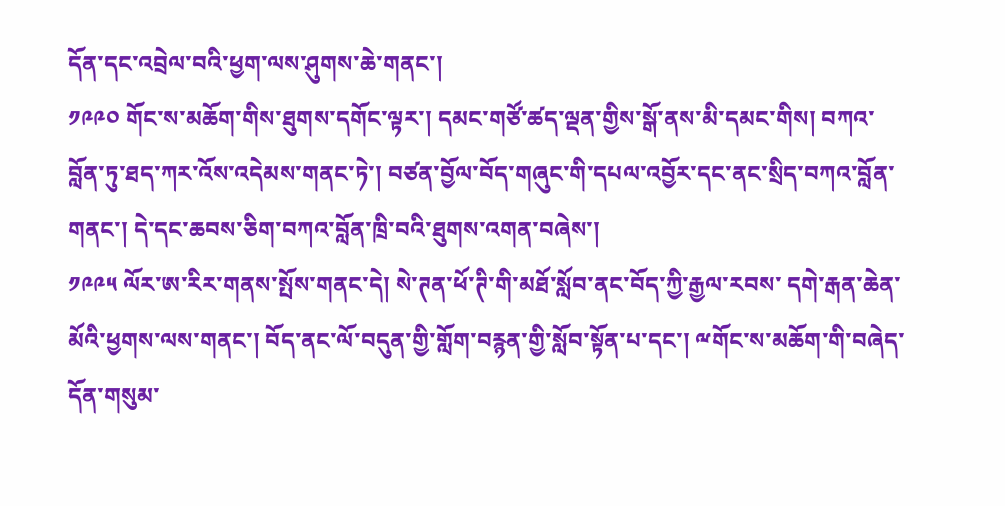དོན་དང་འབྲེལ་བའི་ཕྱག་ལས་ཤུགས་ཆེ་གནང་།
༡༩༩༠ གོང་ས་མཆོག་གིས་ཐུགས་དགོང་ལྟར་། དམང་གཙོ་ཚད་ལྡན་གྱིས་སྒོ་ནས་མི་དམང་གིས། བཀའ་བློན་ཏུ་ཐད་ཀར་འོས་འདེམས་གནང་ཏེ་། བཙན་བྱོལ་བོད་གཞུང་གི་དཔལ་འབྱོར་དང་ནང་སྲིད་བཀའ་བློན་གནང་། དེ་དང་ཆབས་ཅིག་བཀའ་བློན་ཁྲི་བའི་ཐུགས་འགན་བཞེས་།
༡༩༩༥ ལོར་ཨ་རིར་གནས་སྤོས་གནང་དེ། སེ་ཊན་ཕོ་ཊི་གི་མཐོ་སློབ་ནང་བོད་ཀྱི་རྒྱལ་རབས་ དགེ་རྒན་ཆེན་མོའི་ཕྱགས་ལས་གནང་། བོད་ནང་ལོ་བདུན་གྱི་གློག་བརྙན་གྱི་སློབ་སྟོན་པ་དང་། ྋགོང་ས་མཆོག་གི་བཞེད་དོན་གསུམ་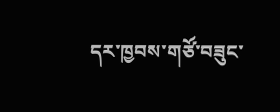དར་ཁྱབས་གཙོ་བཟུང་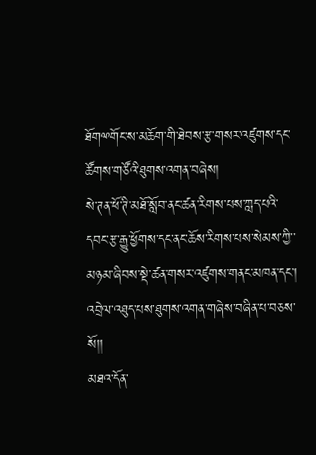ཐོགྋགོང་ས་མཆོག་གི་ཐེབས་རྩ་གསར་འཛུགས་དང་ཚོགས་གཙོའི་ཐུགས་འགན་བཞེས།
སེ་ཊན་ཕོ་ཊི་མཐོ་སློབ་ནང་ཚན་རིགས་པས་ཀླད་པའི་དབང་རྩ་རྒྱུ་ཕྱོགས་དང་ནང་ཆོས་རིགས་པས་སེམས་ཀྱི་་མཉམ་ཞིབས་སྡེ་ཚན་གསར་འཛུགས་གནང་མཁན་དང་། འབྲེལ་འཐུད་པས་ཐུགས་འགན་གཞེས་བཞིན་པ་བཅས་སོ།།
མཐའ་དོན་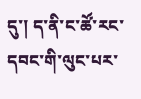དུ་། ད་ནི་ང་ཚོ་རང་དབང་གི་ལུང་པར་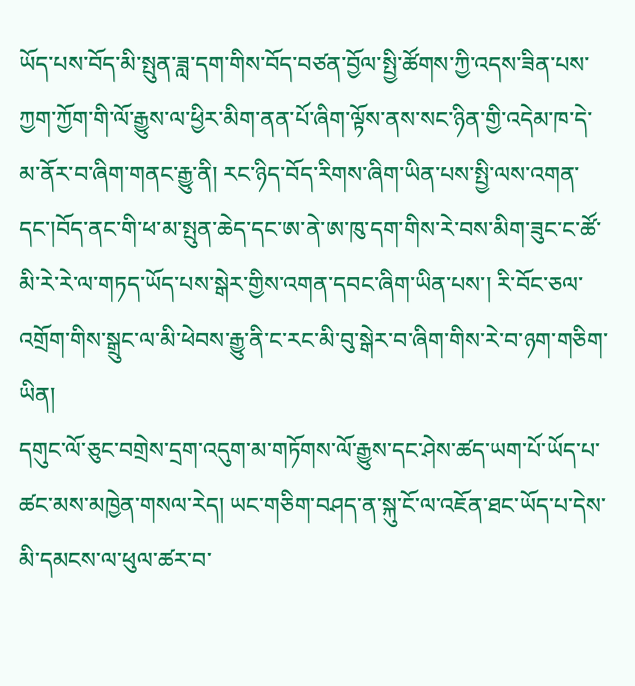ཡོད་པས་བོད་མི་སྤུན་ཟླ་དག་གིས་བོད་བཙན་བྱོལ་སྤྱི་ཚོགས་ཀྱི་འདས་ཟིན་པས་ཀྱག་ཀྱོག་གི་ལོ་རྒྱུས་ལ་ཕྱིར་མིག་ནན་པོ་ཞིག་ལྟོས་ནས་སང་ཉིན་གྱི་འདེམ་ཁ་དེ་མ་ནོར་བ་ཞིག་གནང་རྒྱུ་ནི། རང་ཉིད་བོད་རིགས་ཞིག་ཡིན་པས་སྤྱི་ལས་འགན་དང་།བོད་ནང་གི་ཕ་མ་སྤུན་ཆེད་དང་ཨ་ནེ་ཨ་ཁུ་དག་གིས་རེ་བས་མིག་ཟུང་ང་ཚོ་མི་རེ་རེ་ལ་གཏད་ཡོད་པས་སྒེར་གྱིས་འགན་དབང་ཞིག་ཡིན་པས་། རི་བོང་ཅལ་འགྲོག་གིས་སྒྲུང་ལ་མི་ཕེབས་རྒྱུ་ནི་ང་རང་མི་བུ་སྒེར་བ་ཞིག་གིས་རེ་བ་ཉག་གཅིག་ཡིན།
དགུང་ལོ་ཅུང་བགྲེས་དྲག་འདུག་མ་གཏོགས་ལོ་རྒྱུས་དང་ཤེས་ཚད་ཡག་པོ་ཡོད་པ་ཚང་མས་མཁྱེན་གསལ་རེད། ཡང་གཅིག་བཤད་ན་སྐུ་ངོ་ལ་འཇོན་ཐང་ཡོད་པ་དེས་མི་དམངས་ལ་ཕུལ་ཚར་བ་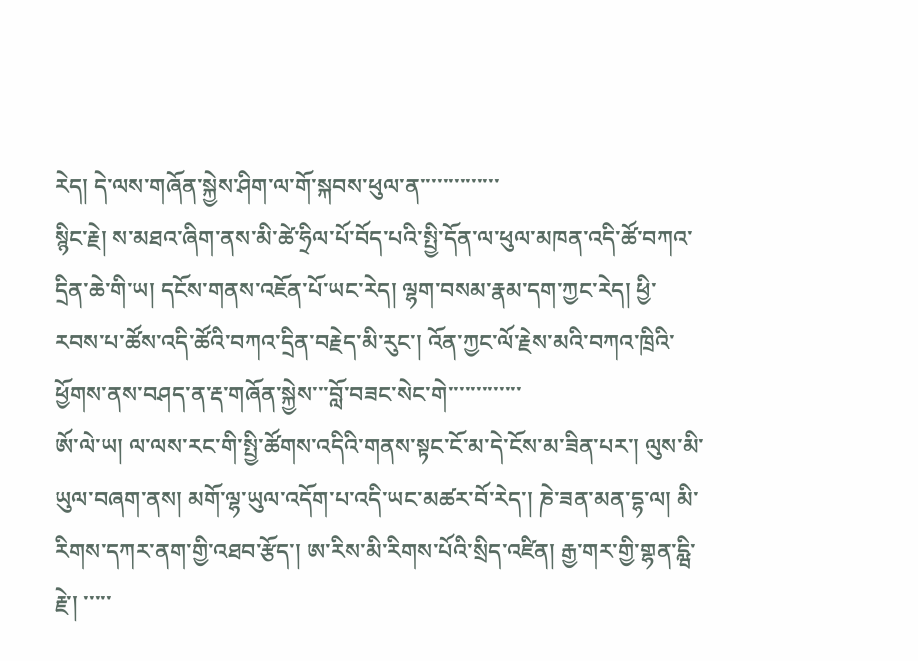རེད། དེ་ལས་གཞོན་སྐྱེས་ཤིག་ལ་གོ་སྐབས་ཕུལ་ན་་་་་་་་་་་་་་
སྙིང་རྗེ། ས་མཐའ་ཞིག་ནས་མི་ཚེ་ཧྲིལ་པོ་བོད་པའི་སྤྱི་དོན་ལ་ཕུལ་མཁན་འདི་ཚོ་བཀའ་དྲིན་ཆེ་གི་ཡ། དངོས་གནས་འཇོན་པོ་ཡང་རེད། ལྷག་བསམ་རྣམ་དག་ཀྱང་རེད། ཕྱི་རབས་པ་ཚོས་འདི་ཚོའི་བཀའ་དྲིན་བརྗེད་མི་རུང་། འོན་ཀྱང་ལོ་རྗེས་མའི་བཀའ་ཁྲིའི་ཕྱོགས་ནས་བཤད་ན་རྡ་གཞོན་སྐྱེས་་་བློ་བཟང་སེང་གེ་་་་་་་་་་་་་
ཨོ་ལེ་ཡ། ལ་ལས་རང་གི་སྤྱི་ཚོགས་འདིའི་གནས་སྟང་ངོ་མ་དེ་ངོས་མ་ཟིན་པར་། ལུས་མི་ཡུལ་བཞག་ནས། མགོ་ལྷ་ཡུལ་འདོག་པ་འདི་ཡང་མཚར་བོ་རེད་། ཎེ་ཟན་མན་དྷ་ལ། མི་རིགས་དཀར་ནག་གྱི་འཐབ་རྩོད་། ཨ་རིས་མི་རིགས་པོའི་སྲིད་འཛིན། རྒྱ་གར་གྱི་གྷན་དྺི་རྗེ་། ་་་་་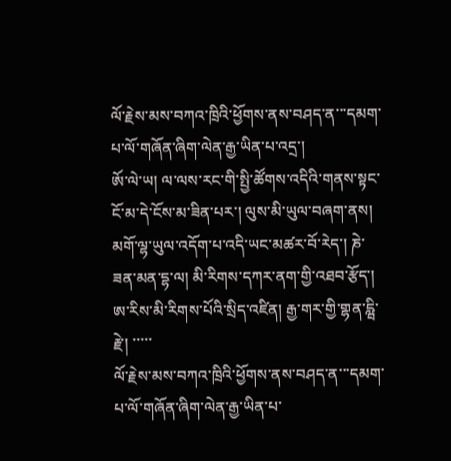ལོ་རྗེས་མས་བཀའ་ཁྲིའི་ཕྱོགས་ནས་བཤད་ན་་་དམག་པ་ལོ་གཞོན་ཞིག་ལེན་རྒྱ་ཡིན་པ་འདྲ་།
ཨོ་ལེ་ཡ། ལ་ལས་རང་གི་སྤྱི་ཚོགས་འདིའི་གནས་སྟང་ངོ་མ་དེ་ངོས་མ་ཟིན་པར་། ལུས་མི་ཡུལ་བཞག་ནས། མགོ་ལྷ་ཡུལ་འདོག་པ་འདི་ཡང་མཚར་བོ་རེད་། ཎེ་ཟན་མན་དྷ་ལ། མི་རིགས་དཀར་ནག་གྱི་འཐབ་རྩོད་། ཨ་རིས་མི་རིགས་པོའི་སྲིད་འཛིན། རྒྱ་གར་གྱི་གྷན་དྺི་རྗེ་། ་་་་་
ལོ་རྗེས་མས་བཀའ་ཁྲིའི་ཕྱོགས་ནས་བཤད་ན་་་དམག་པ་ལོ་གཞོན་ཞིག་ལེན་རྒྱ་ཡིན་པ་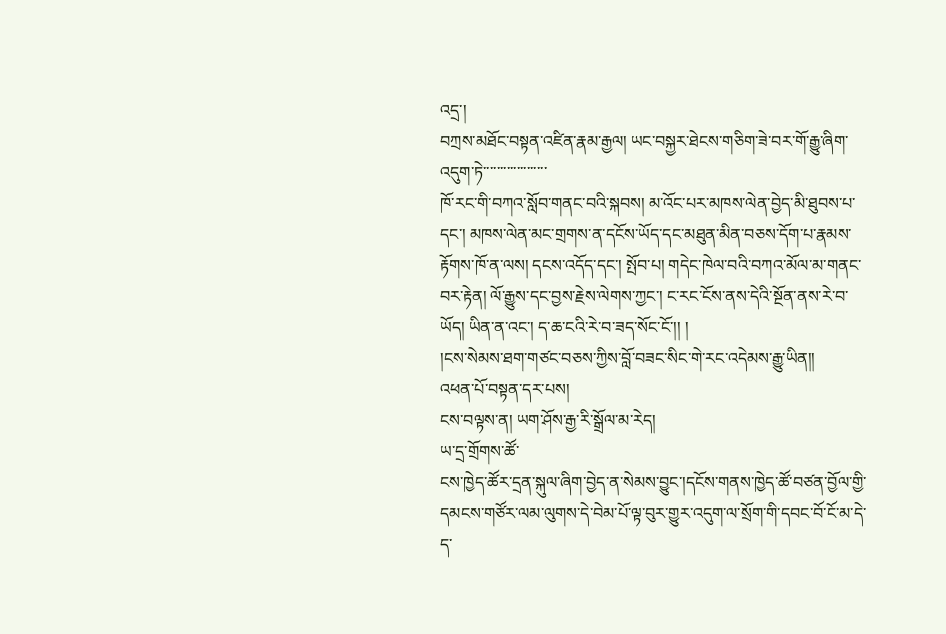འདྲ་།
བཀྲས་མཐོང་བསྟན་འཛིན་རྣམ་རྒྱལ། ཡང་བསྐྱར་ཐེངས་གཅིག་ཟེ་བར་གོ་རྒྱུ་ཞིག་འདུག་ཏེ་་་་་་་་་་་་་་་་་་་
ཁོ་རང་གི་བཀའ་སློབ་གནང་བའི་སྐབས། མ་འོང་པར་མཁས་ལེན་བྱེད་མི་ཐུབས་པ་དང་། མཁས་ལེན་མང་གྲགས་ན་དངོས་ཡོད་དང་མཐུན་མིན་བཅས་དོག་པ་རྣམས་རྟོགས་ཁོ་ན་ལས། དངས་འདོད་དང་། སྤོབ་པ། གདེང་ཁེལ་བའི་བཀའ་མོལ་མ་གནང་བར་རྟེན། ལོ་རྒྱུས་དང་བྱས་རྗེས་ལེགས་ཀྱང་། ང་རང་ངོས་ནས་དེའི་སྔོན་ནས་རེ་བ་ཡོད། ཡིན་ན་འང་། ད་ཆ་ངའི་རེ་བ་ཟད་སོང་ངོ་།། །
།ངས་སེམས་ཐག་གཙང་བཅས་ཀྱིས་བློ་བཟང་སིང་གེ་རང་འདེམས་རྒྱུ་ཡིན།།
འཕན་པོ་བསྟན་དར་པས།
ངས་བལྟས་ན། ཡག་ཤོས་རྒྱ་རི་སྒྲོལ་མ་རེད།
ཡ་དྲ་གྲོགས་ཚོ་
ངས་ཁྱེད་ཚོར་དྲན་སྐུལ་ཞིག་བྱེད་ན་སེམས་བྱུང་།དངོས་གནས་ཁྱེད་ཚོ་བཙན་བྱོལ་གྱི་དམངས་གཙོར་ལམ་ལུགས་དེ་བེམ་པོ་ལྟ་བུར་གྱུར་འདུག་ལ་སྲོག་གི་དབང་བོ་ངོ་མ་དེ་ད་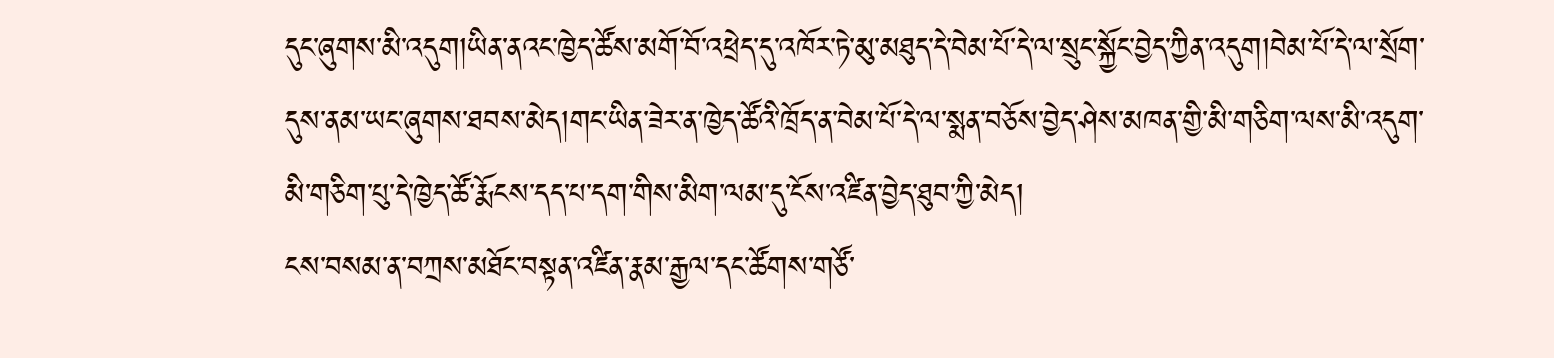དུང་ཞུགས་མི་འདུག།ཡིན་ནའང་ཁྱེད་ཚོས་མགོ་བོ་འཕྲེད་དུ་འཁོར་ཏེ་མུ་མཐུད་དེ་བེམ་པོ་དེ་ལ་སྲུང་སྐྱོང་བྱེད་ཀྱིན་འདུག།བེམ་པོ་དེ་ལ་སྲོག་དུས་ནམ་ཡང་ཞུགས་ཐབས་མེད།གང་ཡིན་ཟེར་ན་ཁྱེད་ཚོའི་ཁྲོད་ན་བེམ་པོ་དེ་ལ་སྨན་བཅོས་བྱེད་ཤེས་མཁན་གྱི་མི་གཅིག་ལས་མི་འདུག་མི་གཅིག་པུ་དེ་ཁྱེད་ཚོ་རྨོངས་དད་པ་དག་གིས་མིག་ལམ་དུ་ངོས་འཛིན་བྱེད་ཐུབ་ཀྱི་མེད།
ངས་བསམ་ན་བཀྲས་མཐོང་བསྟན་འཛིན་རྣམ་རྒྱལ་དང་ཚོགས་གཙོ་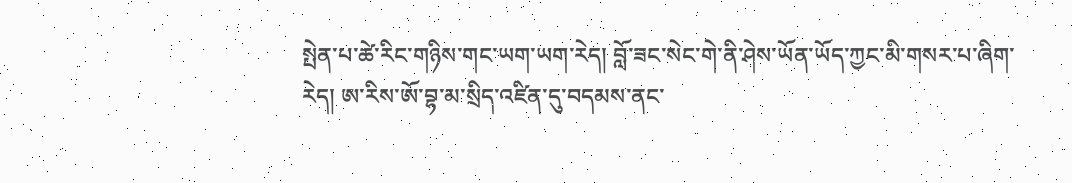སྤེན་པ་ཚེ་རིང་གཉིས་གང་ཡག་ཡག་རེད། བློ་ཟང་སེང་གེ་ནི་ཤེས་ཡོན་ཡོད་ཀྱང་མི་གསར་པ་ཞིག་རེད། ཨ་རིས་ཨོ་བྷ་མ་སྲིད་འཛིན་དུ་བདམས་ནང་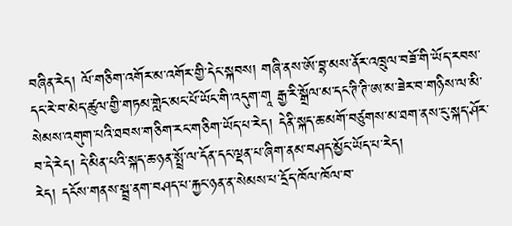བཞིན་རེད། ལོ་གཅིག་འགོར་མ་འགོར་གྱི་དེང་སྐབས། གཞི་ནས་ཨོ་བྷ་མས་ནོར་འཁྲུལ་བཟོ་གི་ཡོད་རབས་དང་རེ་བ་མེད་ཚུལ་གྱི་གཏམ་གླེང་མང་པོ་ཡོང་གི་འདུག་གཱ རྒྱ་རི་སྒྲོལ་མ་དང་ཊི་ཊི་ཨ་མ་ཟེར་བ་གཉིས་ལ་མི་སེམས་འགུག་པའི་ཐབས་གཅིག་རང་གཅིག་ཡོད་པ་རེད། དེནི་སྐད་ཆ་མགོ་བཙུགས་མ་ཐག་ནས་ངུ་སྐད་ཤོར་བ་དེ་རེད། དེ་མིན་པའི་སྐད་ཆ་ཉན་སྤྲོ་ལ་དོན་དང་ལྡན་པ་ཞིག་ནམ་བཤད་མྱོང་ཡོད་པ་རེད།
རེད། དངོས་གནས་སྦྲ་ནག་བཤད་པ་རྐྱང་ཉན་ན་སེམས་པ་དྲོད་ཁོལ་ཁོལ་བ་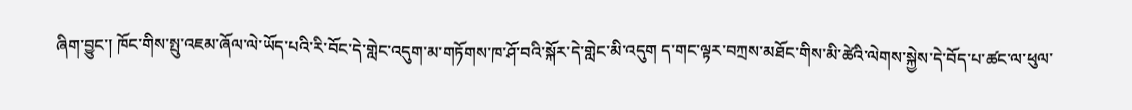ཞིག་བྱུང་། ཁོང་གིས་སྤུ་འཇམ་ཞོལ་ལེ་ཡོད་པའི་རི་བོང་དེ་གླེང་འདུག་མ་གཏོགས་ཁ་ཤོ་བའི་སྐོར་དེ་གླེང་མི་འདུག ད་གང་ལྟར་བཀྲས་མཐོང་གིས་མི་ཚེའི་ལེགས་སྐྱེས་དེ་བོད་པ་ཚང་ལ་ཕུལ་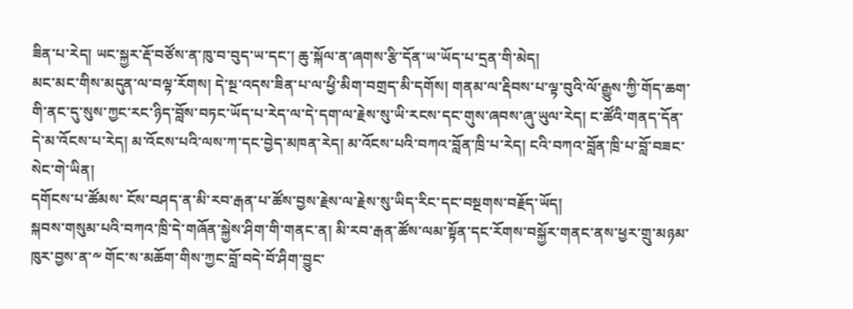ཟིན་པ་རེད། ཡང་སྐྱར་རྡོ་བཙོས་ན་ཁུ་བ་བུད་ཡ་དང་། ཆུ་སྐོལ་ན་ཞགས་རྩི་དོན་ཡ་ཡོད་པ་དྲན་གི་མེད།
མང་མང་གིས་མདུན་ལ་བལྟ་རོགས། དེ་སྔ་འདས་ཟིན་པ་ལ་ཕྱི་མིག་བགྲད་མི་དགོས། གནམ་ལ་རྡིབས་པ་ལྟ་བུའི་ལོ་རྒྱུས་ཀྱི་གོད་ཆག་གི་ནང་དུ་སུས་ཀྱང་རང་ཉིད་བློས་བཏང་ཡོད་པ་རེད་ལ་དེ་དག་ལ་རྗེས་སུ་ཡི་རངས་དང་གུས་ཞབས་ཞུ་ཡུལ་རེད། ང་ཚོའི་གནད་དོན་དེ་མ་འོངས་པ་རེད། མ་འོངས་པའི་ལས་ཀ་དང་བྱེད་མཁན་རེད། མ་འོངས་པའི་བཀའ་བློན་ཁྲི་པ་རེད། ངའི་བཀའ་བློན་ཁྲི་པ་བློ་བཟང་སེང་གེ་ཡིན།
དགོངས་པ་ཚོམས་ ངོས་བཤད་ན་མི་རབ་རྒན་པ་ཚོས་བྱས་རྗེས་ལ་རྗེས་སུ་ཡིད་རིང་དང་བསྔགས་བརྗོད་ཡོད།
སྐབས་གསུམ་པའི་བཀའ་ཁྲི་དེ་གཞོན་སྐྱེས་ཤིག་གི་གནང་ན། མི་རབ་རྒན་ཚོས་ལམ་སྟོན་དང་རོགས་བསྐྱོར་གནང་ནས་ཕྱར་གྲུ་མཉམ་ཁུར་བྱས་ན་༸ གོང་ས་མཆོག་གིས་ཀྱང་བློ་བདེ་བོ་ཤིག་བྱུང་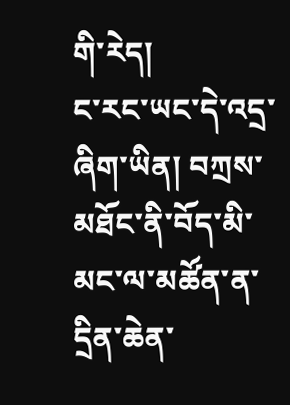གི་རེད།
ང་རང་ཡང་དེ་འདྲ་ཞིག་ཡིན། བཀྲས་མཐོང་ནི་བོད་མི་མང་ལ་མཚོན་ན་དྲིན་ཆེན་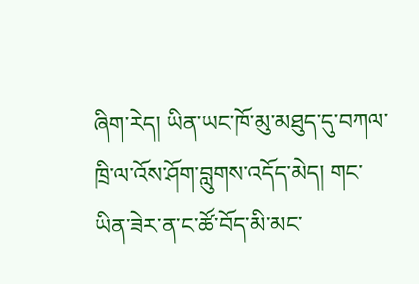ཞིག་རེད། ཡིན་ཡང་ཁོ་མུ་མཐུད་དུ་བཀལ་ཁྲི་ལ་འོས་ཤོག་བླུགས་འདོད་མེད། གང་ཡིན་ཟེར་ན་ང་ཚོ་བོད་མི་མང་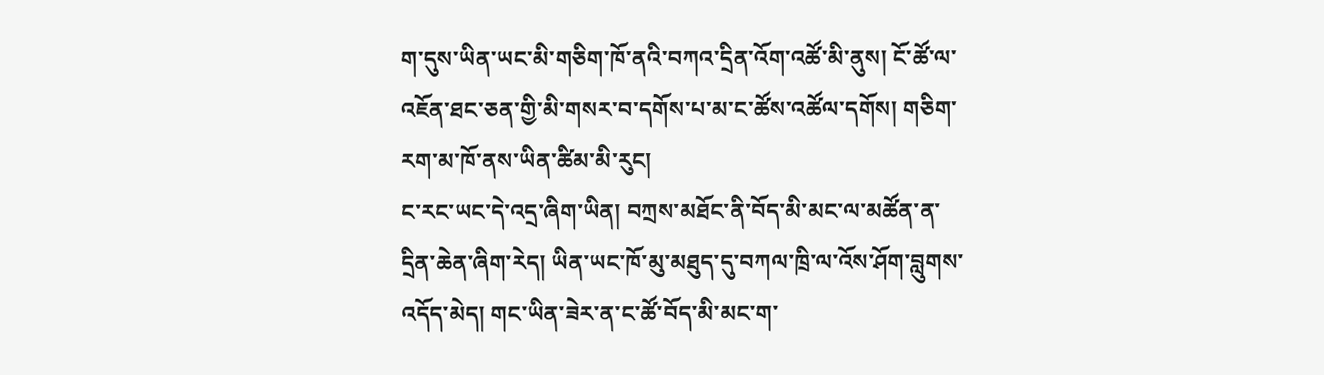ག་དུས་ཡིན་ཡང་མི་གཅིག་ཁོ་ནའི་བཀའ་དྲིན་འོག་འཚོ་མི་ནུས། ངོ་ཚོ་ལ་འཇོན་ཐང་ཅན་གྱི་མི་གསར་བ་དགོས་པ་མ་ང་ཚོས་འཚོལ་དགོས། གཅིག་རག་མ་ཁོ་ནས་ཡིན་ཚིམ་མི་རུང།
ང་རང་ཡང་དེ་འདྲ་ཞིག་ཡིན། བཀྲས་མཐོང་ནི་བོད་མི་མང་ལ་མཚོན་ན་དྲིན་ཆེན་ཞིག་རེད། ཡིན་ཡང་ཁོ་མུ་མཐུད་དུ་བཀལ་ཁྲི་ལ་འོས་ཤོག་བླུགས་འདོད་མེད། གང་ཡིན་ཟེར་ན་ང་ཚོ་བོད་མི་མང་ག་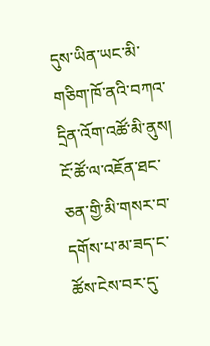དུས་ཡིན་ཡང་མི་གཅིག་ཁོ་ནའི་བཀའ་དྲིན་འོག་འཚོ་མི་ནུས། ངོ་ཚོ་ལ་འཇོན་ཐང་ཅན་གྱི་མི་གསར་བ་དགོས་པ་མ་ཟད་ང་ཚོས་ངེས་བར་དུ་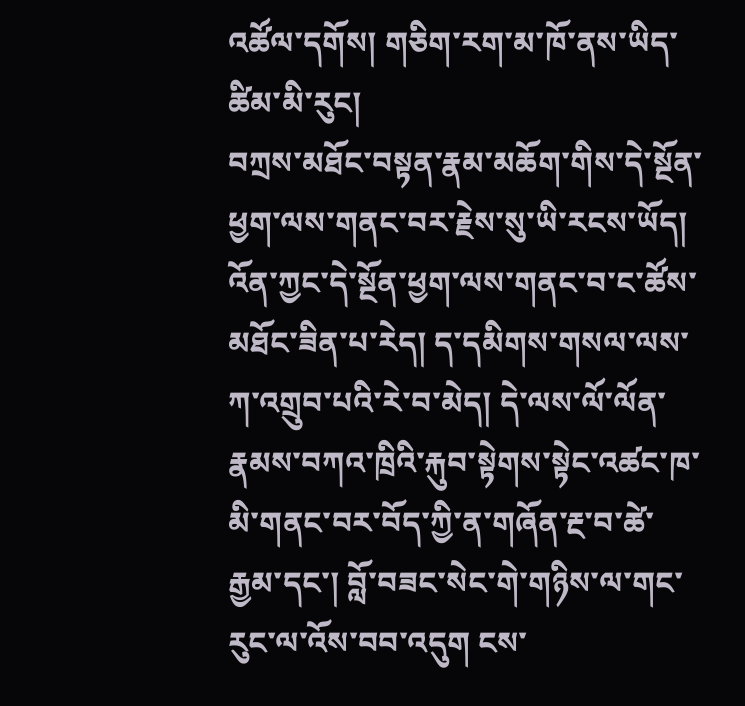འཚོལ་དགོས། གཅིག་རག་མ་ཁོ་ནས་ཡིད་ཚིམ་མི་རུང།
བཀྲས་མཐོང་བསྟན་རྣམ་མཆོག་གིས་དེ་སྔོན་ཕྱག་ལས་གནང་བར་རྗེས་སུ་ཡི་རངས་ཡོད། འོན་ཀྱང་དེ་སྔོན་ཕྱག་ལས་གནང་བ་ང་ཚོས་མཐོང་ཟིན་པ་རེད། ད་དམིགས་གསལ་ལས་ཀ་འགྲུབ་པའི་རེ་བ་མེད། དེ་ལས་ལོ་ལོན་རྣམས་བཀའ་ཁྲིའི་རྐུབ་སྟེགས་སྟེང་འཚང་ཁ་མི་གནང་བར་བོད་ཀྱི་ན་གཞོན་རྔ་བ་ཚེ་རྒྱམ་དང་། བློ་བཟང་སེང་གེ་གཉིས་ལ་གང་རུང་ལ་འོས་བབ་འདུག ངས་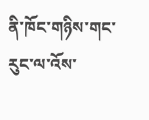ནི་ཁོང་གཉིས་གང་རུང་ལ་འོས་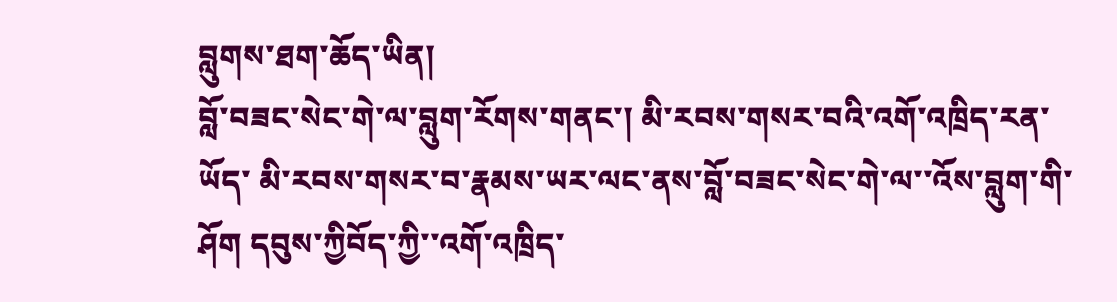བླུགས་ཐག་ཆོད་ཡིན།
བློ་བཟང་སེང་གེ་ལ་བླུག་རོགས་གནང་། མི་རབས་གསར་བའི་འགོ་འཁྲིད་རན་ཡོད་ མི་རབས་གསར་བ་རྣམས་ཡར་ལང་ནས་བློ་བཟང་སེང་གེ་ལ་་འོས་བླུག་གི་ཤོག དབུས་ཀྱིབོད་ཀྱི་་འགོ་འཁྲིད་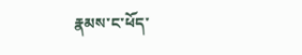རྣམས་ང་ཕོད་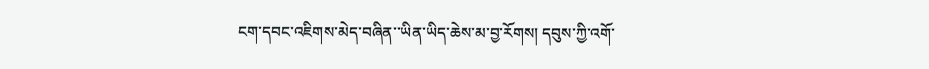ངག་དབང་འཇིགས་མེད་བཞིན་་ཡིན་ཡིད་ཆེས་མ་བྱ་རོགས། དབུས་ཀྱི་འགོ་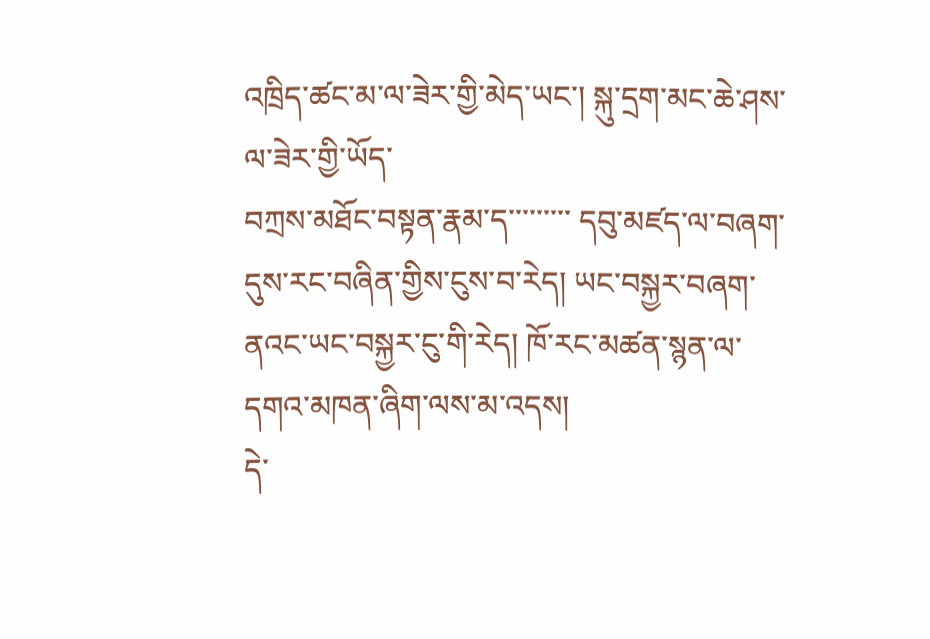འཁྲིད་ཚང་མ་ལ་ཟེར་གྱི་མེད་ཡང་། སྐུ་དྲག་མང་ཆེ་ཤས་ལ་ཟེར་གྱི་ཡོད་
བཀྲས་མཐོང་བསྟན་རྣམ་ད་་་་་་་་་ དབུ་མཛད་ལ་བཞག་དུས་རང་བཞིན་གྱིས་ངུས་བ་རེད། ཡང་བསྐྱར་བཞག་ནའང་ཡང་བསྐྱར་ངུ་གི་རེད། ཁོ་རང་མཚན་སྙན་ལ་དགའ་མཁན་ཞིག་ལས་མ་འདས།
དེ་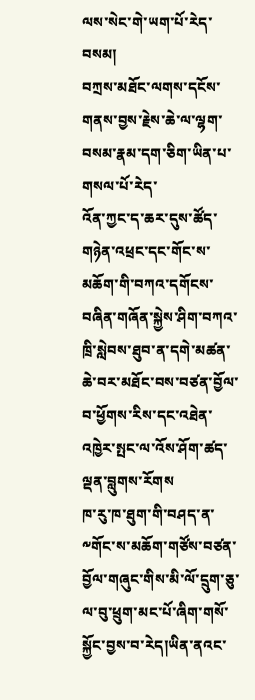ལས་སེང་གེ་ཡག་པོ་རེད་བསམ།
བཀྲས་མཐོང་ལགས་དངོས་གནས་བྱས་རྗེས་ཆེ་ལ་ལྷག་བསམ་རྣམ་དག་ཅིག་ཡིན་པ་གསལ་པོ་རེད་
འོན་ཀྱང་ད་ཆར་དུས་ཚོད་གཉེན་འཕྲང་དང་གོང་ས་མཆོག་གི་བཀའ་དགོངས་བཞིན་གཞོན་སྐྱེས་ཤིག་བཀའ་ཁྲི་སླེབས་ཐུབ་ན་དགེ་མཚན་ཆེ་བར་མཐོང་བས་བཙན་བྱོལ་བ་ཕྱོགས་རིས་དང་འཐེན་འཁྱེར་སྤང་ལ་འོས་ཤོག་ཚད་ལྡན་བླུགས་རོགས
ཁ་རུ་ཁ་ཐུག་གི་བཤད་ན་༸གོང་ས་མཆོག་གཙོས་བཙན་བྱོལ་གཞུང་གིས་མི་ལོ་དྲུག་ཅུ་ལ་བུ་ཕྲུག་མང་པོ་ཞིག་གསོ་སྐྱོང་བྱས་བ་རེད།ཡིན་ནའང་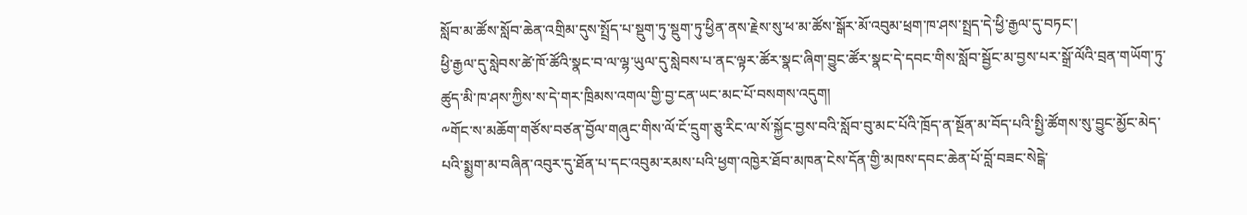སློབ་མ་ཚོས་སློབ་ཆེན་འགྲིམ་དུས་སྤྲོད་པ་སྡུག་ཏུ་སྡུག་ཏུ་ཕྱིན་ནས་རྗེས་སུ་ཕ་མ་ཚོས་སྒོར་མོ་འབུམ་ཕྲག་ཁ་ཤས་སྤྲད་དེ་ཕྱི་རྒྱལ་དུ་བཏང་།
ཕྱི་རྒྱལ་དུ་སླེབས་ཚེ་ཁོ་ཚོའི་སྣང་བ་ལ་ལྷ་ཡུལ་དུ་སླེབས་པ་ནང་ལྟར་ཚོར་སྣང་ཞིག་བྱུང་ཚོར་སྣང་དེ་དབང་གིས་སློབ་སྦྱོང་མ་བྱས་པར་སྒྲོ་ལོའི་བྲན་གཡོག་ཏུ་ཚུད་མི་ཁ་ཤས་ཀྱིས་ས་དེ་གར་ཁྲིམས་འགལ་གྱི་བྱ་ངན་ཡང་མང་པོ་བསགས་འདུག།
༸གོང་ས་མཆོག་གཙོས་བཙན་བྱོལ་གཞུང་གིས་ལོ་ངོ་དྲུག་ཅུ་རིང་ལ་སོ་སྐྱོང་བྱས་བའི་སློབ་བུ་མང་པོའི་ཁྲོད་ན་སྔོན་མ་བོད་པའི་སྤྱི་ཚོགས་སུ་བྱུང་མྱོང་མེད་པའི་སྨྱག་མ་བཞིན་འབུར་དུ་ཐོན་པ་དང་འབུམ་རམས་པའི་ཕྱག་འཁྱེར་ཐོབ་མཁན་ངེས་དོན་གྱི་མཁས་དབང་ཆེན་པོ་བློ་བཟང་སེངྒེ་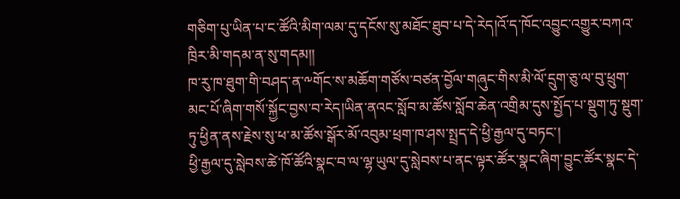གཅིག་པུ་ཡིན་པ་ང་ཚོའི་མིག་ལམ་དུ་དངོས་སུ་མཐོང་ཐུབ་པ་དེ་རེད།འོ་ད་ཁོང་འབྱུང་འགྱུར་བཀའ་ཁྲིར་མི་གདམ་ན་སུ་གདམ།།
ཁ་རུ་ཁ་ཐུག་གི་བཤད་ན་༸གོང་ས་མཆོག་གཙོས་བཙན་བྱོལ་གཞུང་གིས་མི་ལོ་དྲུག་ཅུ་ལ་བུ་ཕྲུག་མང་པོ་ཞིག་གསོ་སྐྱོང་བྱས་བ་རེད།ཡིན་ནའང་སློབ་མ་ཚོས་སློབ་ཆེན་འགྲིམ་དུས་སྤྱོད་པ་སྡུག་ཏུ་སྡུག་ཏུ་ཕྱིན་ནས་རྗེས་སུ་ཕ་མ་ཚོས་སྒོར་མོ་འབུམ་ཕྲག་ཁ་ཤས་སྤྲད་དེ་ཕྱི་རྒྱལ་དུ་བཏང་།
ཕྱི་རྒྱལ་དུ་སླེབས་ཚེ་ཁོ་ཚོའི་སྣང་བ་ལ་ལྷ་ཡུལ་དུ་སླེབས་པ་ནང་ལྟར་ཚོར་སྣང་ཞིག་བྱུང་ཚོར་སྣང་དེ་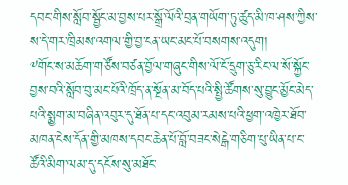དབང་གིས་སློབ་སྦྱོང་མ་བྱས་པར་སྒྲོ་ལོའི་བྲན་གཡོག་ཏུ་ཚུད་མི་ཁ་ཤས་ཀྱིས་ས་དེ་གར་ཁྲིམས་འགལ་གྱི་བྱ་ངན་ཡང་མང་པོ་བསགས་འདུག།
༸གོང་ས་མཆོག་གཙོས་བཙན་བྱོལ་གཞུང་གིས་ལོ་ངོ་དྲུག་ཅུ་རིང་ལ་སོ་སྐྱོང་བྱས་བའི་སློབ་བུ་མང་པོའི་ཁྲོད་ན་སྔོན་མ་བོད་པའི་སྤྱི་ཚོགས་སུ་བྱུང་མྱོང་མེད་པའི་སྨྱག་མ་བཞིན་འབུར་དུ་ཐོན་པ་དང་འབུམ་རམས་པའི་ཕྱག་འཁྱེར་ཐོབ་མཁན་ངེས་དོན་གྱི་མཁས་དབང་ཆེན་པོ་བློ་བཟང་སེངྒེ་གཅིག་པུ་ཡིན་པ་ང་ཚོའི་མིག་ལམ་དུ་དངོས་སུ་མཐོང་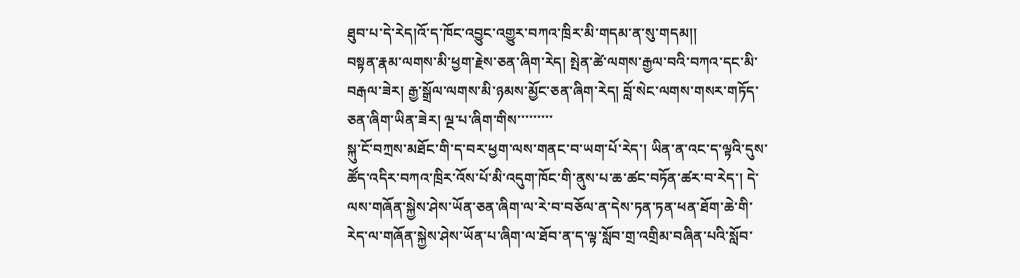ཐུབ་པ་དེ་རེད།འོ་ད་ཁོང་འབྱུང་འགྱུར་བཀའ་ཁྲིར་མི་གདམ་ན་སུ་གདམ།།
བསྟན་རྣམ་ལགས་མི་ཕྱག་རྗེས་ཅན་ཞིག་རེད། སྤེན་ཚེ་ལགས་རྒྱལ་བའི་བཀའ་དང་མི་བརྒལ་ཟེར། རྒྱ་སྒྲོལ་ལགས་མི་ཉམས་མྱོང་ཅན་ཞིག་རེད། བློ་སེང་ལགས་གསར་གཏོད་ཅན་ཞིག་ཡིན་ཟེར། ལྔ་པ་ཞིག་གིས་་་་་་་་་
སྐུ་ངོ་བཀྲས་མཐོང་གི་ད་བར་ཕྱག་ལས་གནང་བ་ཡག་པོ་རེད་། ཡིན་ན་འང་ད་ལྟའི་དུས་ཚོད་འདིར་བཀའ་ཁྲིར་འོས་པོ་མི་འདུག་ཁོང་གི་ནུས་པ་ཆ་ཚང་བཏོན་ཚར་བ་རེད་། དེ་ལས་གཞོན་སྐྱེས་ཤེས་ཡོན་ཅན་ཞིག་ལ་རེ་བ་བཅོལ་ན་དེས་ཏན་ཏན་ཕན་ཐོག་ཆེ་གི་རེད་ལ་གཞོན་སྐྱེས་ཤེས་ཡོན་པ་ཞིག་ལ་ཐོབ་ན་ད་ལྟ་སློབ་གྲ་འགྲིམ་བཞིན་པའི་སློབ་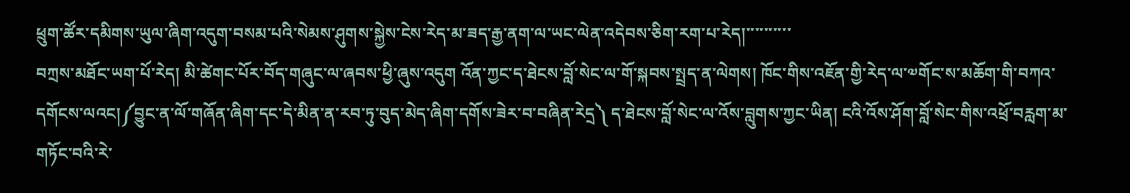ཕྲུག་ཚོར་དམིགས་ཡུལ་ཞིག་འདུག་བསམ་པའི་སེམས་ཤུགས་སྐྱེས་ངེས་རེད་མ་ཟད་རྒྱ་ནག་ལ་ཡང་ལེན་འདེབས་ཅིག་རག་པ་རེད།་་་་་་་་་་
བཀྲས་མཐོང་ཡག་པོ་རེད། མི་ཚེགང་པོར་བོད་གཞུང་ལ་ཞབས་ཕྱི་ཞུས་འདུག འོན་ཀྱང་ད་ཐེངས་བློ་སེང་ལ་གོ་སྐབས་སྤྲད་ན་ལེགས། ཁོང་གིས་འཇོན་གྱི་རེད་ལ་༧གོང་ས་མཆོག་གི་བཀའ་དགོངས་ལའང།༼བྱུང་ན་ལོ་གཞོན་ཞིག་དང་དེ་མིན་ན་རབ་ཏུ་བུད་མེད་ཞིག་དགོས་ཟེར་བ་བཞིན་རེདྲ༽ ད་ཐེངས་བློ་སེང་ལ་འོས་བླུགས་ཀྱང་ཡིན། ངའི་འོས་ཤོག་བློ་སེང་གིས་འཕྲོ་བརླག་མ་གཏོང་བའི་རེ་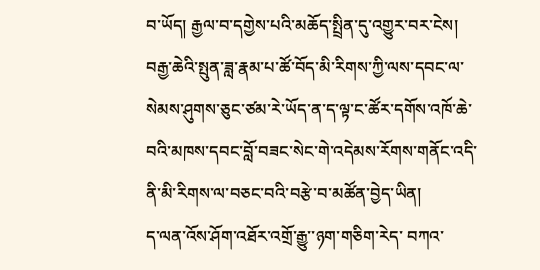བ་ཡོད། རྒྱལ་བ་དགྱེས་པའི་མཆོད་སྤྲིན་དུ་འགྱུར་བར་ངེས།
བརྒྱ་ཆེའི་སྤུན་ཟླ་རྣམ་པ་ཚོ་བོད་མི་རིགས་ཀྱི་ལས་དབང་ལ་སེམས་ཤུགས་ཅུང་ཙམ་རེ་ཡོད་ན་ད་ལྟ་ང་ཚོར་དགོས་འཁོ་ཆེ་བའི་མཁས་དབང་བློ་བཟང་སེང་གེ་འདེམས་རོགས་གནོང་འདི་ནི་མི་རིགས་ལ་བཅང་བའི་བརྩེ་བ་མཚོན་བྱེད་ཡིན།
ད་ལན་འོས་ཤོག་འཐོར་འགྲོ་རྒྱུ་་ཉག་གཅིག་རེད་ བཀའ་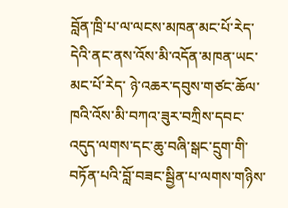བློན་ཁྲི་པ་ལ་ལངས་མཁན་མང་པོ་རེད་ དེའི་ནང་ནས་འོས་མི་འདོན་མཁན་ཡང་མང་པོ་རེད་ ཉེ་འཆར་དབུས་གཙང་ཆོལ་ཁའི་འོས་མི་བཀའ་ཟུར་བཀྲིས་དབང་འདུད་ལགས་དང་ཆུ་བཞི་སྒང་དྲུག་གི་བཏོན་པའི་བློ་བཟང་སྦྱིན་པ་ལགས་གཉིས་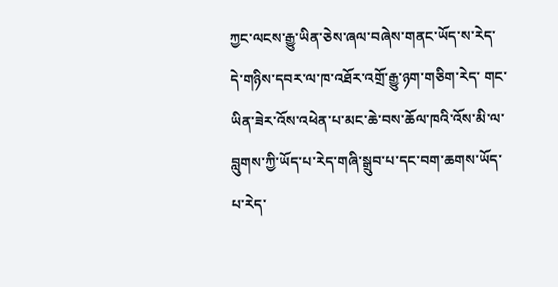ཀྱང་ལངས་རྒྱུ་ཡིན་ཅེས་ཞལ་བཞེས་གནང་ཡོད་ས་རེད་ དེ་གཉིས་དབར་ལ་ཁ་འཐོར་འགྲོ་རྒྱུ་ཉག་གཅིག་རེད་ གང་ཡིན་ཟེར་འོས་འཕེན་པ་མང་ཆེ་བས་ཆོལ་ཁའི་འོས་མི་ལ་བླུགས་ཀྱི་ཡོད་པ་རེད་གཞི་སྒྲུབ་པ་དང་བག་ཆགས་ཡོད་པ་རེད་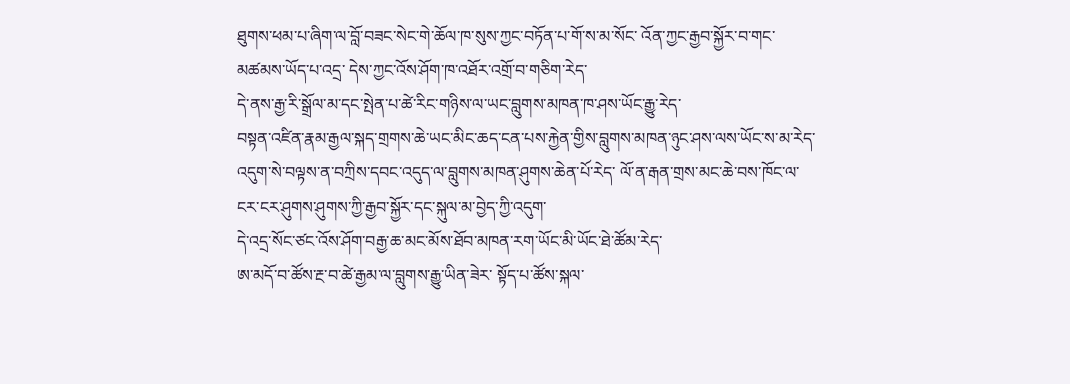ཐུགས་ཕམ་པ་ཞིག་ལ་བློ་བཟང་སེང་གེ་ཆོལ་ཁ་སུས་ཀྱང་བཏོན་པ་གོ་ས་མ་སོང་ འོན་ཀྱང་རྒྱབ་སྐྱོར་བ་གང་མཚམས་ཡོད་པ་འདྲ་ དེས་ཀྱང་འོས་ཤོག་ཁ་འཐོར་འགྲོ་བ་གཅིག་རེད་
དེ་ནས་རྒྱ་རི་སྒྲོལ་མ་དང་སྤེན་པ་ཚེ་རིང་གཉིས་ལ་ཡང་བླུགས་མཁན་ཁ་ཤས་ཡོང་རྒྱུ་རེད་
བསྟན་འཛིན་རྣམ་རྒྱལ་སྐད་གྲགས་ཆེ་ཡང་མིང་ཆད་ངན་པས་རྐྱེན་གྱིས་བླུགས་མཁན་ཉུང་ཤས་ལས་ཡོང་ས་མ་རེད་
འདུག་སེ་བལྟས་ན་བཀྲིས་དབང་འདུད་ལ་བླུགས་མཁན་ཤུགས་ཆེན་པོ་རེད་ ལོ་ན་རྒན་གྲས་མང་ཆེ་བས་ཁོང་ལ་ངར་ངར་ཤུགས་ཤུགས་ཀྱི་རྒྱབ་སྐྱོར་དང་སྐུལ་མ་བྱེད་ཀྱི་འདུག་
དེ་འདྲ་སོང་ཙང་འོས་ཤོག་བརྒྱ་ཆ་མང་མོས་ཐོབ་མཁན་རག་ཡོང་མི་ཡོང་ཐེ་ཚོམ་རེད་
ཨ་མདོ་བ་ཚོས་རྔ་བ་ཚེ་རྒྱམ་ལ་བླུགས་རྒྱུ་ཡིན་ཟེར་ སྟོད་པ་ཚོས་སྐལ་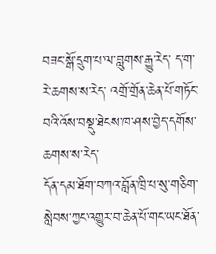བཟང་སྒོ་དྲུག་པ་ལ་བླུགས་རྒྱུ་རེད་ ད་ག་རེ་ཆགས་ས་རེད་ འགྲོ་གྲོན་ཆེན་པོ་གཏོང་བའི་འོས་བསྡུ་ཐེངས་ཁ་ཤས་བྱེད་དགོས་ཆགས་ས་རེད་
དོན་དམ་ཐོག་བཀའ་བློན་ཁྲི་པ་སུ་གཅིག་སླེབས་ཀྱང་འགྱུར་བ་ཆེན་པོ་གང་ཡང་ཐོན་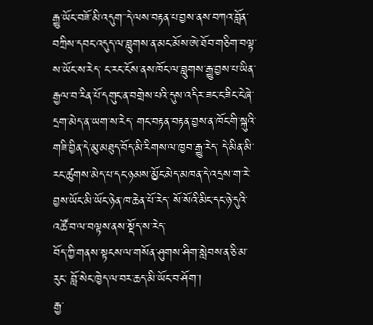རྒྱུ་ཡོང་བཟོ་མི་འདུག་་དེ་ལས་བརྟན་པ་བྱས་ནས་བཀའ་བློན་བཀྲིས་དབང་འདུད་ལ་བླུགས་ན་མང་མོས་ཨེ་ཐོབ་གཅིག་བལྟ་ས་ཡོང་ས་རེད་ ང་རང་ངོས་ནས་ཁོང་ལ་བླུགས་རྒྱུ་བྱས་པ་ཡིན་ རྒྱལ་བ་རིན་པོ་དགུང་ན་བགྲེས་པའི་དུས་འདིར་ཟང་ང་ཟིང་ངེ་ཞེ་དྲག་མེད་ན་ཡག་ས་རེད་ གང་བརྟན་བརྟན་བྱས་ན་ཁོང་གི་སྐུའི་གཟི་བྱིན་དེ་མུ་མཐུད་བོད་མི་རིགས་ལ་ཁྱབ་རྒྱུ་རེད་ དེ་མིན་མི་རང་ཚུགས་མེད་པ་དང་ཉམས་མྱོང་མེད་མཁན་དེ་འདྲས་ག་རེ་བྱས་ཡོང་མི་ཡོང་ཉེན་ཁ་ཆེན་པོ་རེད་ སོ་སོའི་མིང་དང་ཉེ་དུའི་འཚོ་བ་ལ་བལྟས་ནས་སྡོད་ས་རེད་
བོད་ཀྱི་གནས་སྟངས་ལ་གསོན་ཤུགས་ཤིག་སླེབས་ན་ཅི་མ་རུང་ བློ་སེང་ཁྱེད་ལ་བར་ཆད་མི་ཡོང་བ་ཤོག་།
རྒྱ་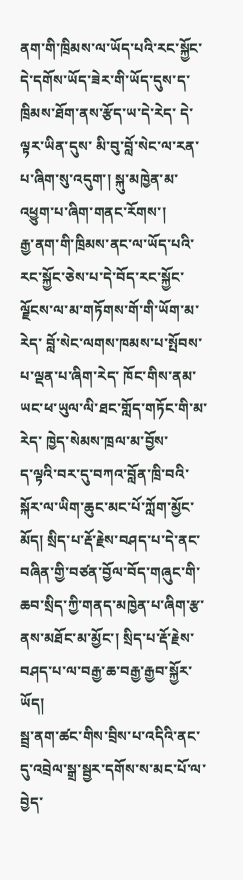ནག་གི་ཁྲིམས་ལ་ཡོད་པའི་རང་སྐྱོང་དེ་དགོས་ཡོད་ཟེར་གི་ཡོད་དུས་ད་ཁྲིམས་ཐོག་ནས་རྩོད་ཡ་དེ་རེད་ དེ་ལྟར་ཡིན་དུས་ མི་བུ་བློ་སེང་ལ་རན་པ་ཞིག་སུ་འདུག་། སྐུ་མཁྱེན་མ་འཕྱུག་པ་ཞིག་གནང་རོགས་།
རྒྱ་ནག་གི་ཁྲིམས་ནང་ལ་ཡོད་པའི་རང་སྐྱོང་ཅེས་པ་དེ་བོད་རང་སྐྱོང་ལྗོངས་ལ་མ་གཏོགས་གོ་གི་ཡོག་མ་རེད་ བློ་སེང་ལགས་ཁམས་པ་སྤོབས་པ་ལྡན་པ་ཞིག་རེད་ ཁོང་གིས་ནམ་ཡང་ཕ་ཡུལ་ལི་ཐང་གློད་གཏོང་གི་མ་རེད་ ཁྱེད་སེམས་ཁྲལ་མ་བྱོས་
ད་ལྟའི་བར་དུ་བཀའ་བློན་ཁྲི་བའི་སྐོར་ལ་ཡིག་ཆུང་མང་པོ་ཀློག་མྱོང་མོད། སྲིད་པ་རྡོ་རྗེས་བཤད་པ་དེ་ནང་བཞིན་གྱི་བཙན་བྱོལ་བོད་གཞུང་གི་ཆབ་སྲིད་ཀྱི་གནད་མཁྱེན་པ་ཞིག་རྩ་ནས་མཐོང་མ་མྱོང་། སྲིད་པ་རྡོ་རྗེས་བཤད་པ་ལ་བརྒྱ་ཆ་བརྒྱ་རྒྱབ་སྐྱོར་ཡོད།
སྦྲ་ནག་ཚང་གིས་བྲིས་པ་འདིའི་ནང་དུ་འབྲེལ་སྒྲ་སྦྱར་དགོས་ས་མང་པོ་ལ་བྱེད་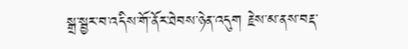སྒྲ་སྦྱར་བ་འདིས་གོ་ནོར་ཐེབས་ཉེན་འདུག རྗེས་མ་ནས་བརྡ་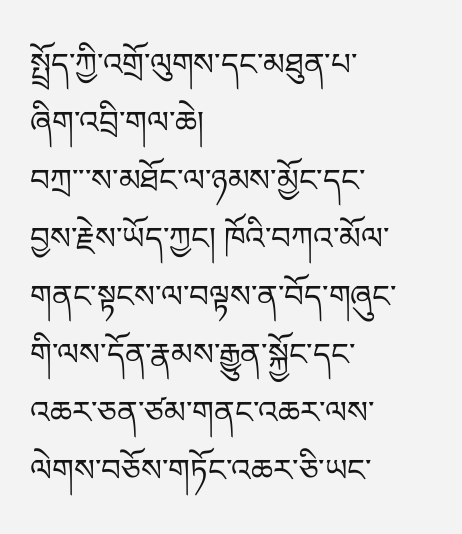སྤྲོད་ཀྱི་འགྲོ་ལུགས་དང་མཐུན་པ་ཞིག་འབྲི་གལ་ཆེ།
བཀྲ་་་ས་མཐོང་ལ་ཉམས་མྱོང་དང་བྱས་རྗེས་ཡོད་ཀྱང། ཁོའི་བཀའ་མོལ་གནང་སྟངས་ལ་བལྟས་ན་བོད་གཞུང་གི་ལས་དོན་རྣམས་རྒྱུན་སྐྱོང་དང་འཆར་ཅན་ཙམ་གནང་འཆར་ལས་ལེགས་བཅོས་གཏོང་འཆར་ཅི་ཡང་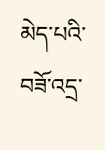མེད་པའི་བཟོ་འདྲ་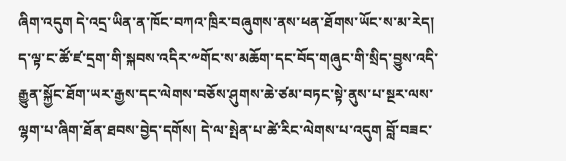ཞིག་འདུག དེ་འདྲ་ཡིན་ན་ཁོང་བཀའ་ཁྲིར་བཞུགས་ནས་ཕན་ཐོགས་ཡོང་ས་མ་རེད། ད་ལྟ་ང་ཚོ་ཛ་དྲག་གི་སྐབས་འདིར་༸གོང་ས་མཆོག་དང་བོད་གཞུང་གི་སྲིད་བྱུས་འདི་རྒྱུན་སྐྱོང་ཐོག་ཡར་རྒྱས་དང་ལེགས་བཅོས་ཤུགས་ཆེ་ཙམ་བཏང་སྟེ་ནུས་པ་སྔར་ལས་ལྷག་པ་ཞིག་ཐོན་ཐབས་བྱེད་དགོས། དེ་ལ་སྤེན་པ་ཚེ་རིང་ལེགས་པ་འདུག བློ་བཟང་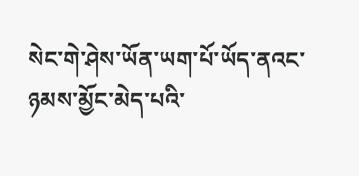སེང་གེ་ཤེས་ཡོན་ཡག་པོ་ཡོད་ནའང་ཉམས་མྱོང་མེད་པའི་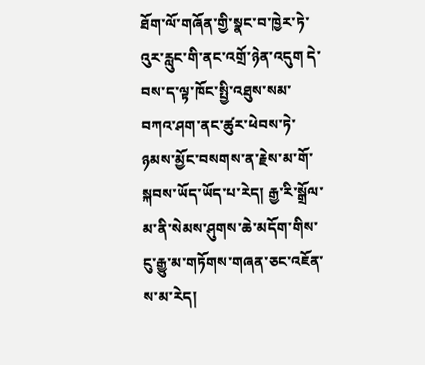ཐོག་ལོ་གཞོན་གྱི་སྣང་བ་ཁྱེར་ཏེ་འུར་རླུང་གི་ནང་འགྲོ་ཉེན་འདུག དེ་བས་ད་ལྟ་ཁོང་སྤྱི་འཐུས་སམ་བཀའ་ཤག་ནང་ཚུར་ཕེབས་ཏེ་ཉམས་མྱོང་བསགས་ན་རྗེས་མ་གོ་སྐབས་ཡོད་ཡོད་པ་རེད། རྒྱ་རི་སྒྲོལ་མ་ནི་སེམས་ཤུགས་ཆེ་མདོག་གིས་ངུ་རྒྱུ་མ་གཏོགས་གཞན་ཅང་འཇོན་ས་མ་རེད།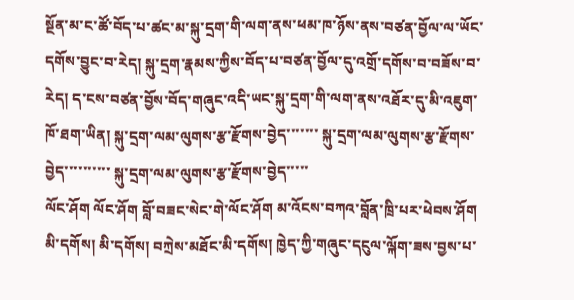སྔོན་མ་ང་ཚོ་བོད་པ་ཚང་མ་སྐུ་དྲག་གི་ལག་ནས་ཕམ་ཁ་ཉོས་ནས་བཙན་བྱོལ་ལ་ཡོང་དགོས་བྱུང་བ་རེད། སྐུ་དྲག་རྣམས་ཀྱིས་བོད་པ་བཙན་བྱོལ་དུ་འགྲོ་དགོས་བ་བཟོས་བ་རེད། ད་ངས་བཙན་བྱོས་བོད་གཞུང་འདི་ཡང་སྐུ་དྲག་གི་ལག་ནས་འཐོར་དུ་མི་འཇུག་ཁོ་ཐག་ཡིན། སྐུ་དྲག་ལམ་ལུགས་རྩ་རྫོགས་བྱེད་་་་་་་ སྐུ་དྲག་ལམ་ལུགས་རྩ་རྫོགས་བྱེད་་་་་་་་་་ སྐུ་དྲག་ལམ་ལུགས་རྩ་རྫོགས་བྱེད་་་་་
ལོང་ཤོག ལོང་ཤོག བློ་བཟང་སེང་གེ་ལོང་ཤོག མ་འོངས་བཀའ་བློན་ཁྲི་པར་ཕེབས་ཤོག
མི་དགོས། མི་དགོས། བཀྲེས་མཐོང་མི་དགོས། ཁྱེད་ཀྱི་གཞུང་དངུལ་ལྐོག་ཟས་བྱས་པ་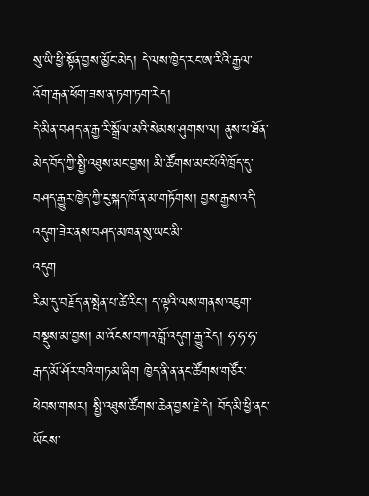སུ་ཡི་ཕྱི་སྟོན་བྱས་མྱོང་མེད། དེ་ལས་ཁྱེད་རང་ཨ་རིའི་རྒྱལ་འོག་རྒན་ཕོག་ཟས་ན་ཏག་ཏག་རེད།
དེ་མིན་བཤད་ན་རྒྱ་རི་སྒྲོལ་མའི་སེམས་ཤུགས་ལ། ནུས་པ་ཐོན་མེད་བོད་ཀྱི་སྤྱི་འཐུས་མང་བྱས། མི་ཚོགས་མང་པོའི་ཁྲོད་དུ་བཤད་རྒྱུར་ཁྱེད་ཀྱི་ངུ་སྐད་ཁོ་ན་མ་གཏོགས། བྱས་རྒྱས་འདི་འདུག་ཟེར་ནས་བཤད་མཁན་སུ་ཡང་མི་
འདུག
རིམ་དུ་བརྗོད་ན་སྤེན་པ་ཚེ་རིང་། ད་ལྟའི་ལས་གནས་འཇུག་བསྡུས་མ་བྱས། མ་འོངས་བཀའ་བློ་འདུག་རྒྱུ་རེད། ཧ་ཧ་ཧ་རྒད་མོ་ཤོར་བའི་གཏམ་ཞིག ཁྱེད་ནི་ན་ནང་ཚོགས་གཙོར་ཕེབས་གསར། སྤྱི་འཐུས་ཚོགས་ཆེན་བྱས་རྗེ་དེ། བོད་མི་ཕྱི་ནང་ཡོངས་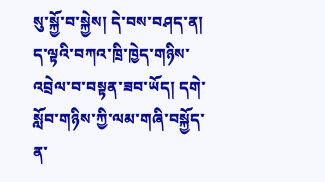སུ་སྐྱོ་བ་སྐྱེས། དེ་བས་བཤད་ན། ད་ལྟའི་བཀའ་ཁྲི་ཁྱེད་གཉིས་འབྲེལ་བ་བསྟན་ཟབ་ཡོད། དགེ་སློབ་གཉིས་ཀྱི་ལམ་གཞི་བསྐྱོད་ན་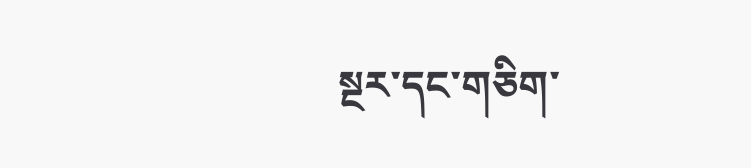སྔར་དང་གཅིག་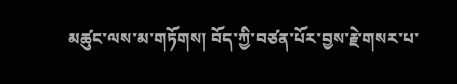མཚུང་ལས་མ་གཏོགས། བོད་ཀྱི་བཙན་པོར་བྱས་རྗེ་གསར་པ་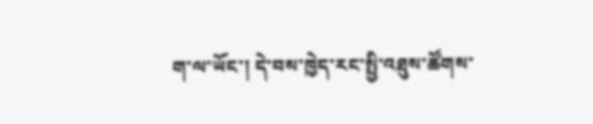ག་ལ་ཡོང་། དེ་བས་ཁྱེད་རང་སྤྱི་འཐུས་ཚོགས་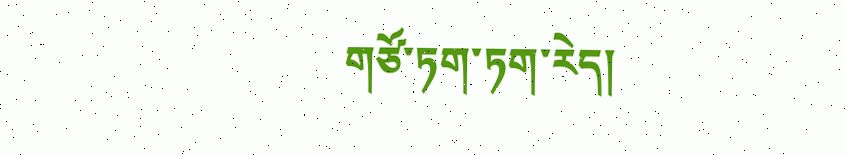གཙོ་ཏག་ཏག་རེད།